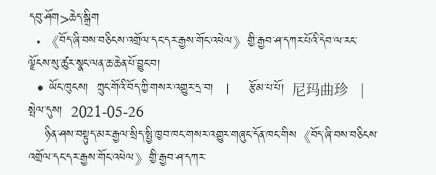དབུ་ཤོག>ཆེད་སྒྲིག
  • 《བོད་ཞི་བས་བཅིངས་འགྲོལ་དང་དར་རྒྱས་གོང་འཕེལ》གྱི་རྒྱབ་ཤ་དཀར་པོའི་དེབ་ལ་རང་ལྗོངས་སུ་ཚུར་སྣང་ལན་ཆ་ཆེན་པོ་བྱུང་བ།
  • ཡོང་ཁུངས།  ཀྲུང་གོའི་བོད་ཀྱི་གསར་འགྱུར་དྲ་བ།   |     རྩོམ་པ་པོ།  尼玛曲珍   |     སྤེལ་དུས།  2021-05-26
    ཉིན་ཤས་བསྟུད་མར་རྒྱལ་སྲིད་སྤྱི་ཁྱབ་ཁང་གསར་འགྱུར་གཞུང་དོན་ཁང་གིས《བོད་ཞི་བས་བཅིངས་འགྲོལ་དང་དར་རྒྱས་གོང་འཕེལ》གྱི་རྒྱབ་ཤ་དཀར་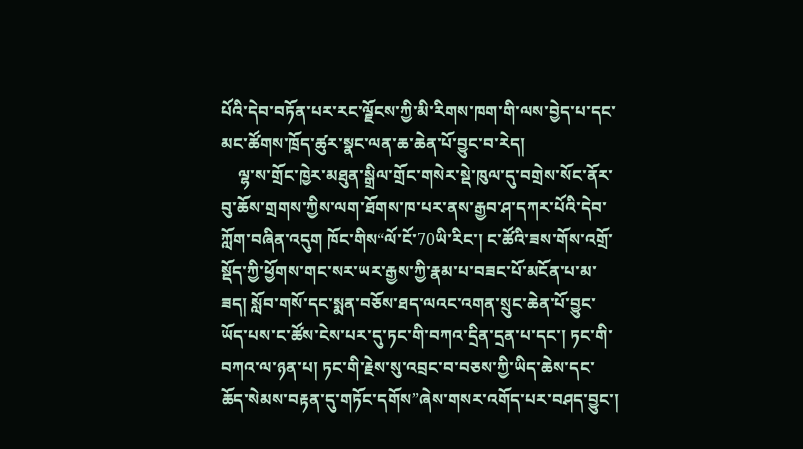པོའི་དེབ་བཏོན་པར་རང་ལྗོངས་ཀྱི་མི་རིགས་ཁག་གི་ལས་བྱེད་པ་དང་མང་ཚོགས་ཁྲོད་ཚུར་སྣང་ལན་ཆ་ཆེན་པོ་བྱུང་བ་རེད།
    ལྷ་ས་གྲོང་ཁྱེར་མཐུན་སྒྲིལ་གྲོང་གསེར་སྡེ་ཁུལ་དུ་བགྲེས་སོང་ནོར་བུ་ཆོས་གྲགས་ཀྱིས་ལག་ཐོགས་ཁ་པར་ནས་རྒྱབ་ཤ་དཀར་པོའི་དེབ་ཀློག་བཞིན་འདུག ཁོང་གིས“ལོ་ངོ་70ཡི་རིང་། ང་ཚོའི་ཟས་གོས་འགྲོ་སྡོད་ཀྱི་ཕྱོགས་གང་སར་ཡར་རྒྱས་ཀྱི་རྣམ་པ་བཟང་པོ་མངོན་པ་མ་ཟད། སློབ་གསོ་དང་སྨན་བཅོས་ཐད་ལའང་འགན་སྲུང་ཆེན་པོ་བྱུང་ཡོད་པས་ང་ཚོས་ངེས་པར་དུ་ཏང་གི་བཀའ་དྲིན་དྲན་པ་དང་། ཏང་གི་བཀའ་ལ་ཉན་པ། ཏང་གི་རྗེས་སུ་འབྲང་བ་བཅས་ཀྱི་ཡིད་ཆེས་དང་ཆོད་སེམས་བརྟན་དུ་གཏོང་དགོས”ཞེས་གསར་འགོད་པར་བཤད་བྱུང་།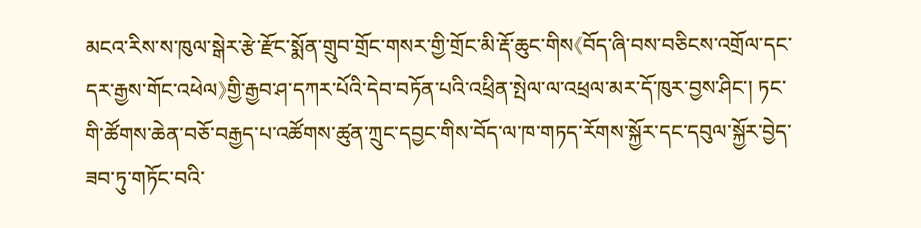མངའ་རིས་ས་ཁུལ་སྒེར་རྩེ་རྫོང་སྨོན་གྲུབ་གྲོང་གསར་གྱི་གྲོང་མི་རྡོ་ཆུང་གིས《བོད་ཞི་བས་བཅིངས་འགྲོལ་དང་དར་རྒྱས་གོང་འཕེལ》གྱི་རྒྱབ་ཤ་དཀར་པོའི་དེབ་བཏོན་པའི་འཕྲིན་སྤེལ་ལ་འཕྲལ་མར་དོ་ཁུར་བྱས་ཤིང་། ཏང་གི་ཚོགས་ཆེན་བཅོ་བརྒྱད་པ་འཚོགས་ཚུན་ཀྲུང་དབྱང་གིས་བོད་ལ་ཁ་གཏད་རོགས་སྐྱོར་དང་དབུལ་སྐྱོར་བྱེད་ཟབ་ཏུ་གཏོང་བའི་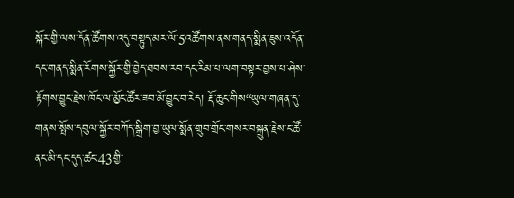སྐོར་གྱི་ལས་དོན་ཚོགས་འདུ་བསྟུད་མར་ལོ་5འཚོགས་ནས་གནད་སྨིན་ཇུས་འདོན་དང་གནད་སྨིན་རོགས་སྐྱོར་གྱི་བྱེད་ཐབས་རབ་དང་རིམ་པ་ལག་བསྟར་བྱས་པ་ཤེས་རྟོགས་བྱུང་རྗེས་ཁོང་ལ་མྱོང་ཚོར་ཟབ་མོ་བྱུང་བ་རེད། རྡོ་ཆུང་གིས“ཡུལ་གཞན་དུ་གནས་སྤོས་དབུལ་སྐྱོར་བཀོད་སྒྲིག་བྱ་ཡུལ་སྨོན་གྲུབ་གྲོང་གསར་བསྐྲུན་རྗེས་ང་ཚོ་ནང་མི་དང་དུད་ཚང་43གྱི་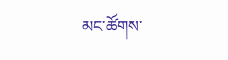མང་ཚོགས་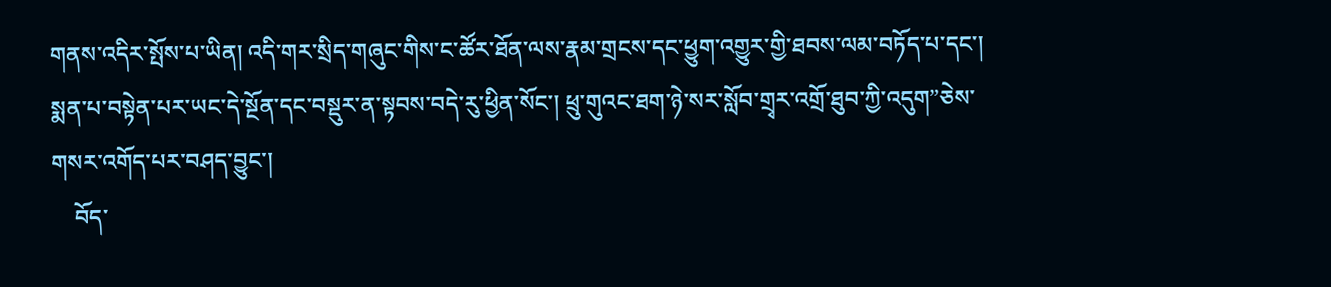གནས་འདིར་སྤོས་པ་ཡིན། འདི་གར་སྲིད་གཞུང་གིས་ང་ཚོར་ཐོན་ལས་རྣམ་གྲངས་དང་ཕྱུག་འགྱུར་གྱི་ཐབས་ལམ་བཏོད་པ་དང་། སྨན་པ་བསྟེན་པར་ཡང་དེ་སྔོན་དང་བསྡུར་ན་སྟབས་བདེ་རུ་ཕྱིན་སོང་། ཕྲུ་གུའང་ཐག་ཉེ་སར་སློབ་གྲྭར་འགྲོ་ཐུབ་ཀྱི་འདུག”ཅེས་གསར་འགོད་པར་བཤད་བྱུང་།
    བོད་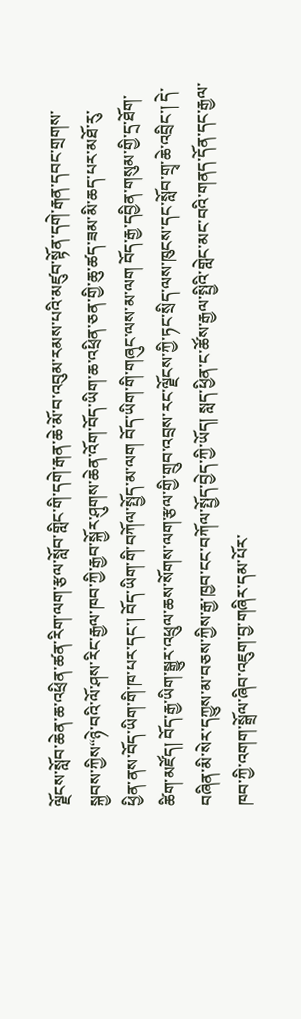ལྗོངས་སློབ་ཆེན་ཆ་འཕྲིན་ཚན་རིག་ལག་རྩལ་སློབ་གླིང་གི་དགེ་རྒན་ཆེ་མོ་བ་འབུམ་རམས་པའི་མཛུབ་སྟོན་དགེ་རྒན་དབང་གྲགས་སྐྱབས་ཀྱིས“ཉེ་བའི་ལོ་ཤས་རིང་རྒྱལ་ཁབ་ཀྱི་རྒྱབ་སྐྱོར་ཤུགས་ཆེན་འོག་བོད་ཡིག་ཆ་འཕྲིན་ཅན་གྱི་ཆུ་ཚད་ཟམ་མི་ཆད་པར་མཐོ་རུ་ཕྱིན་ནས་བོད་ཡིག་གི་ཁ་པར་དང་། བོད་ཡིག་གི་བཀོལ་སྤྱོད་མ་ལག བོད་ཡིག་གི་གཞུང་ལས་མ་ལག བོད་རྒྱ་དབྱིན་གསུམ་གྱི་དྲ་ཐོག་ཚིག་མཛོད། བོད་རྒྱ་ཡིག་སྒྱུར་འཕྲུལ་ཆས་སོགས་ལག་རྩལ་གྱི་གྲུབ་འབྲས་རང་ལྗོངས་ཀྱི་ཏང་སྲིད་ལས་ཁུངས་དང་སློབ་གྲྭ་ཆེ་འབྲིང་། དེ་བཞིན་མི་སེར་དཀྱུས་མ་བཅས་ཀྱིས་རྒྱ་ཁྱབ་ངང་བཀོལ་སྤྱོད་བྱེད་ཀྱི་ཡོད། སླད་ཕྱིན་ང་ཚོས་རྒྱལ་སྤྱིའི་གླེང་མང་བའི་གནད་དོན་དང་རྒྱལ་ཁབ་ཀྱི་འགག་སྒྲོལ་ཞིབ་འཇུག་བྱ་གཞིར་དམ་པོར་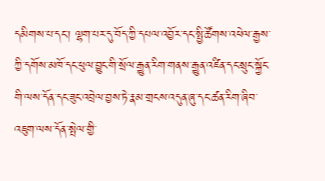དམིགས་པ་དང་། ལྷག་པར་དུ་བོད་ཀྱི་དཔལ་འབྱོར་དང་སྤྱི་ཚོགས་འཕེལ་རྒྱས་ཀྱི་དགོས་མཁོ་དང་ཕུལ་བྱུང་གི་སྲོལ་རྒྱུན་རིག་གནས་རྒྱུན་འཛིན་དང་སྲུང་སྐྱོང་གི་ལས་དོན་དང་ཟུང་འབྲེལ་བྱས་ཏེ་རྣམ་གྲངས་འདུན་ཞུ་དང་ཚན་རིག་ཞིབ་འཇུག་ལས་དོན་སྤེལ་གྱི་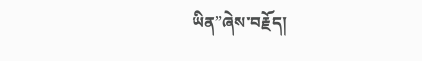ཡིན”ཞེས་བརྗོད།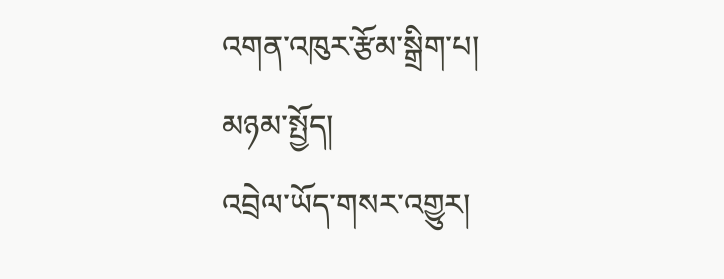འགན་འཁུར་རྩོམ་སྒྲིག་པ།
མཉམ་སྤྱོད།
འབྲེལ་ཡོད་གསར་འགྱུར།